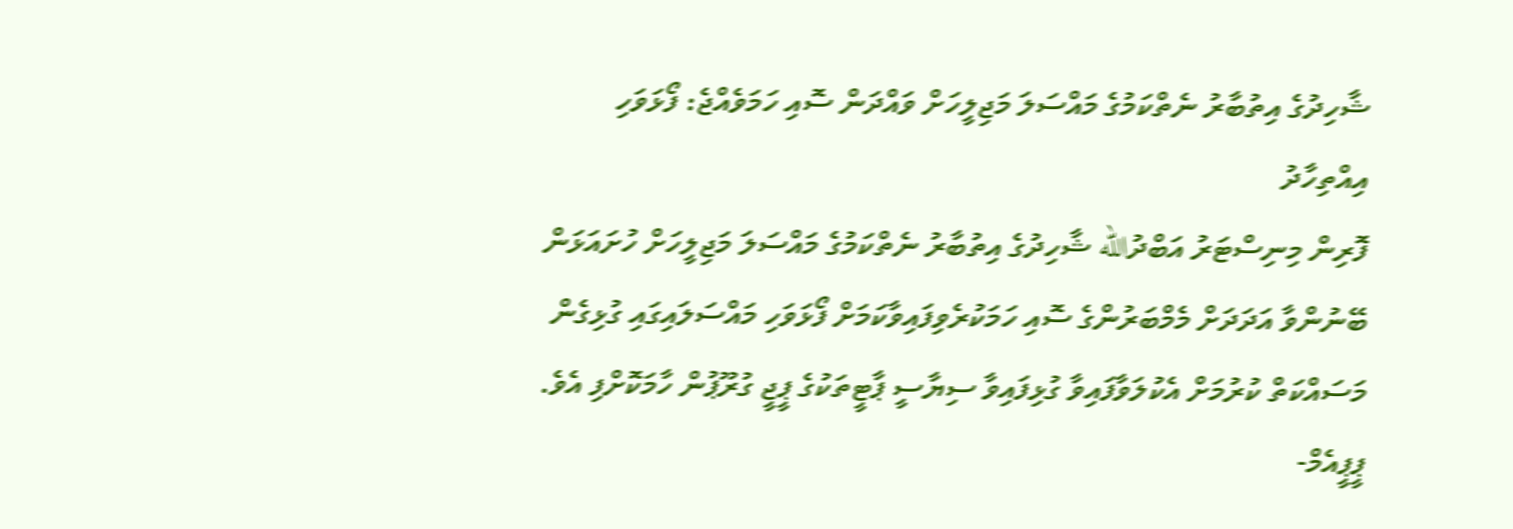ޝާހިދުގެ އިތުބާރު ނެތްކަމުގެ މައްސަލަ މަޖިލީހަށް ވައްދަން ސޮއި ހަމަވެއްޖެ: ފޯޅަވަހި އިއްތިހާދު
ފޮރިން މިނިސްޓަރު އަބްދުالله ޝާހިދުގެ އިތުބާރު ނެތްކަމުގެ މައްސަލަ މަޖިލީހަށް ހުށައަޅަން ބޭނުންވާ އަދަދަށް މެމްބަރުންގެ ސޮއި ހަމަކުރެވިފައިވާކަމަށް ފޯޅަވަހި މައްސަލައިގައި ގުޅިގެން މަސައްކަތް ކުރުމަށް އެކުލަވާފައިވާ ގުޅިފައިވާ ސިޔާސީ ޕާޓީތަކުގެ ޕީޖީ ގުރޫޕުން ހާމަކޮށްފި އެވެ.
ޕީޕީއެމް-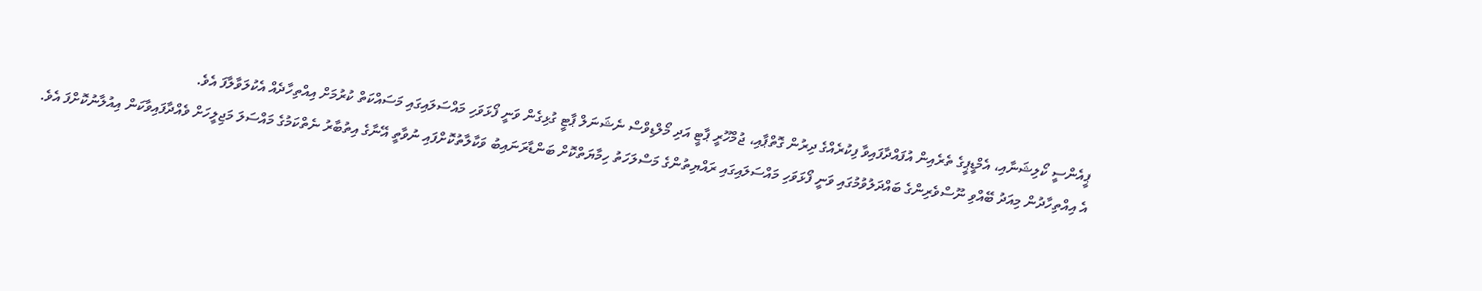ޕީއެންސީ ކޯލިޝަނާއި، އެމްޑީޕީގެ ތެރެއިން އުފައްދާފައިވާ ފިކުރެއްގެ ދިރުން ގޮތްޕާއި، ޖުމްހޫރީ ޕާޓީ އަދި މޯލްޑިވްސް ނެޝަނަލް ޕާޓީ ގުޅިގެން ވަނީ ފޯޅަވަހި މައްސަލައިގައި މަސައްކަތް ކުރުމަށް އިއްތިހާދެއް އެކުލަވާލާފަ އެވެ.
އެ އިއްތިހާދުން މިއަދު ބޭއްވި ނޫސްވެރިންގެ ބައްދަލުވުމުގައި ވަނީ ފޯޅަވަހި މައްސަލައިގައި ރައްޔިތުންގެ މަސްލަހަތު ހިމާޔަތްކޮށް ބަންޑާރަނައިބު ވަކާލާތުކޮށްފައި ނުވާތީ އޭނާގެ އިތުބާރު ނެތްކަމުގެ މައްސަލަ މަޖިލީހަށް ވެއްދާފައިވާކަން އިއުލާނުކޮށްފަ އެވެ.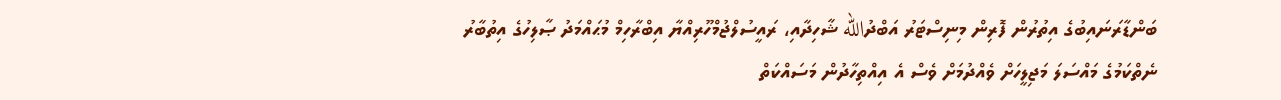ބަންޑާރަނައިބުގެ އިތުރުން ފޮރިން މިނިސްޓަރު އަބްދުالله ޝާހިދާއި، ރައީސުލްޖުމްހޫރިއްޔާ އިބްރާހިމް މުޙައްމަދު ޞާލިހުގެ އިތުބާރު ނެތްކަމުގެ މައްސަލަ މަޖިލީހަށް ވެއްދުމަށް ވެސް އެ އިއްތިހާދުން މަސައްކަތް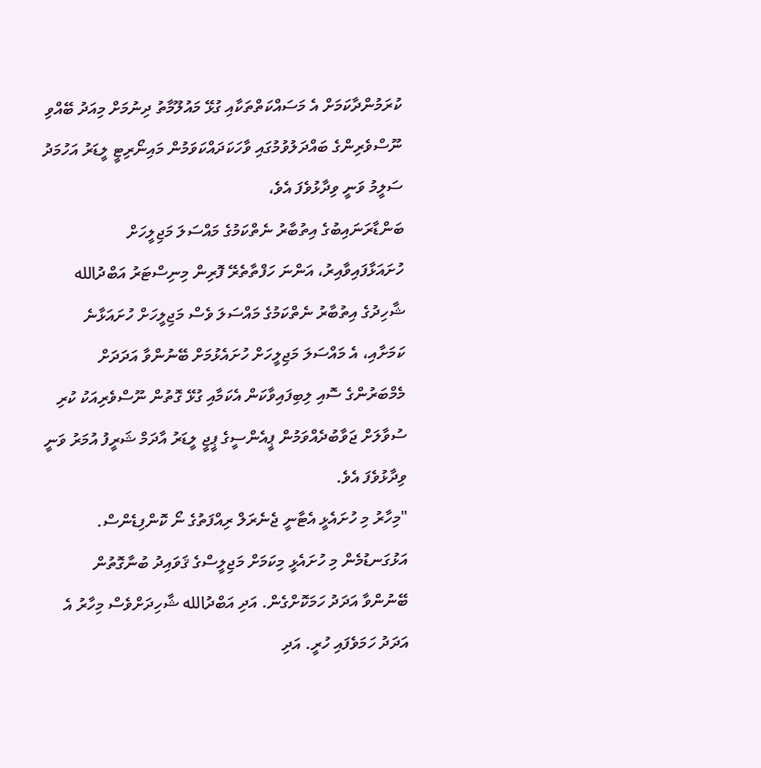ކުރަމުންދާކަމަށް އެ މަސައްކަތްތަކާއި ގުޅޭ މައުލޫމާތު ދިނުމަށް މިއަދު ބޭއްވި ނޫސްވެރިންގެ ބައްދަލުވުމުގައި ވާހަކަދައްކަވަމުން މައިނޯރިޓީ ލީޑަރު އަހުމަދު ސަލީމު ވަނީ ވިދާޅުވެފަ އެވެ،
ބަންޑާރަނައިބުގެ އިތުބާރު ނެތްކަމުގެ މައްސަލަ މަޖިލީހަށް ހުށައަޅާފައިވާއިރު، އަންނަ ހަފްތާތެރޭ ފޮރިން މިނިސްޓަރު އަބްދުالله ޝާހިދުގެ އިތުބާރު ނެތްކަމުގެ މައްސަލަ ވެސް މަޖިލީހަށް ހުށައަޅާނެ ކަމަށާއި، އެ މައްސަލަ މަޖިލީހަށް ހުށައެޅުމަށް ބޭނުންވާ އަދަދަށް މެމްބަރުންގެ ސޮއި ލިބިފައިވާކަން އެކަމާއި ގުޅޭ ގޮތުން ނޫސްވެރިއަކު ކުރި ސުވާލަށް ޖަވާބުދެއްވަމުން ޕީއެންސީގެ ޕީޖީ ލީޑަރު އާދަމް ޝަރީފު އުމަރު ވަނީ ވިދާޅުވެފަ އެވެ.
"މިހާރު މި ހުށައެޅީ އެޓާނީ ޖެނެރަލް ރިއްފަތުގެ ނޯ ކޮންފިޑެންސް. އަޅުގަނޑުމެން މި ހުށައެޅީ މިކަމަށް މަޖިލީސްގެ ޤަވައިދު ބުނާގޮތުން ބޭނުންވާ އަދަދު ހަމަކޮށްގެން. އަދި އަބްދުالله ޝާހިދަށްވެސް މިހާރު އެ އަދަދު ހަމަވެފައި ހުރީ. އަދި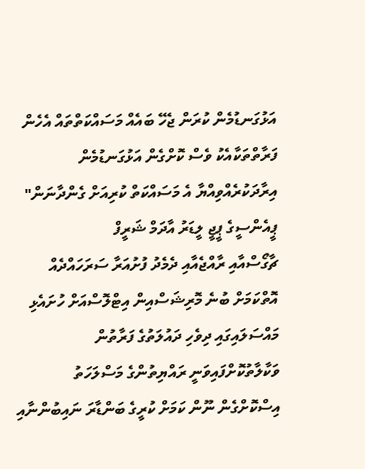އަޅުގަނޑުމެން ކުރަން ޖެހޭ ބައެއް މަސައްކަތްތައް އެހެން ފަރާތްތަކާއެކު ވެސް ކޮށްގެން އަޅުގަނޑުމެން އިރާދަކުރެއްވިއްޔާ އެ މަސައްކަތް ކުރިއަށް ގެންދާނަން"
ޕީއެންސީގެ ޕީޖީ ލީޑަރު އާދަމް ޝަރީފް
ޗާގޯސްއާއި ރާއްޖެއާއި ދެމެދު ފުށުއަރާ ސަރަހައްދެއް އޮތްކަމަށް ބުނެ މޮރިޝަސްއިން އިޓްލޮސްއަށް ހުށައެޅި މައްސަލައިގައި ދިވެހި ދައުލަތުގެ ފަރާތުން ވަކާލާތުކޮށްފައިވަނީ ރައްޔިތުންގެ މަސްލަހަތު އިސްކޮށްގެން ނޫން ކަމަށް ކުރީގެ ބަންޑާރަ ނައިބުންނާއި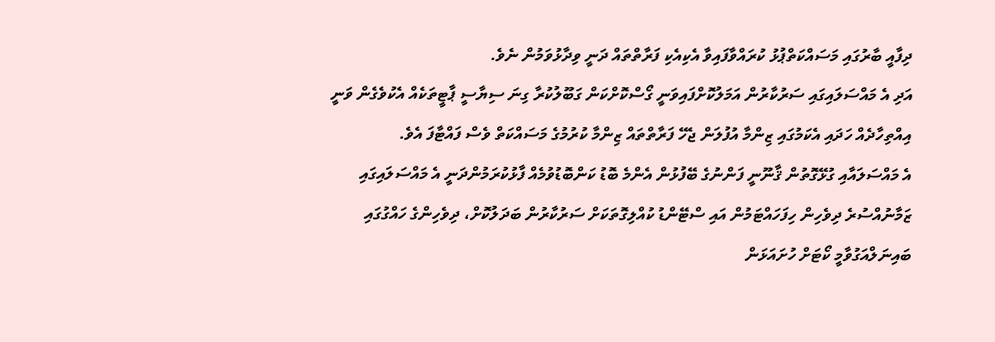ދިފާއީ ބާރުގައި މަސައްކަތްޕުޅު ކުރައްވާފައިވާ އެކިއެކި ފަރާތްތައް ދަނީ ވިދާޅުވަމުން ނެވެ.
އަދި އެ މައްސަލައިގައި ސަރުކާރުން އަމަލުކޮށްފައިވަނީ ގޯސްކޮށްކަން ގަބޫލުކުރާ ގިނަ ސިޔާސީ ޕާޓީތަކެއް އެކުވެގެން ވަނީ އިއްތިހާދެއް ހަދައި އެކަމުގައި ޒިންމާ އުފުލަން ޖެހޭ ފަރާތްތައް ޒިންމާ ކުރުމުގެ މަސައްކަތް ވެސް ފައްޓާފަ އެވެ.
އެ މައްސަލައާއި ގުޅޭގޮތުން ޤާނޫނީ ފަންނުގެ ބޭފުޅުން އެންމެ ބޮޑު ކަންބޮޑުވުމެއް ފާޅުކުރަމުންދަނީ އެ މައްސަލައިގައި ޒަމާނުއްސުރެ ދިވެހިން ހިފަހައްޓަމުން އައި ސްޓޭންޑު ކުއްލިގޮތަކަށް ސަރުކާރުން ބަދަލުކޮށް، ދިވެހިންގެ ހައްގުގައި ބައިނަލްއަގުވާމީ ކޯޓަށް ހުށައަޅަން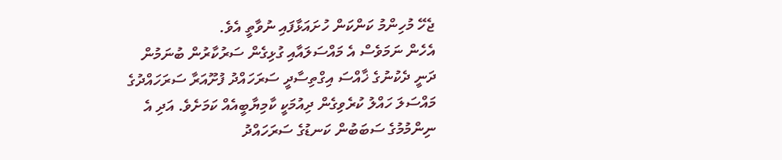ޖެހޭ މުހިންމު ކަންކަން ހުށައަޅާފައި ނުވާތީ އެވެ.
އެހެން ނަމަވެސް އެ މައްސަލައާއި ގުޅިގެން ސަރުކާރުން ބުނަމުން ދަނީ ދެކުނުގެ ޚާއްސަ އިގްތިސާދީ ސަރަހައްދު ފުށޫއަރާ ސަރަހައްދުގެ މައްސަލަ ހައްލު ކުރެވިގެން ދިއުމަކީ ކާމިޔާބީއެއް ކަމަށެވެ. އަދި އެ ނިންމުމުގެ ސަބަބުން ކަނޑުގެ ސަރަހައްދު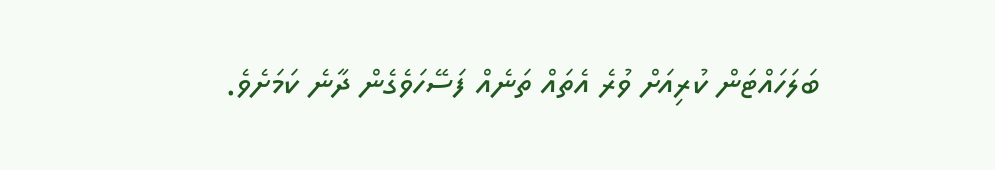ބަލަހައްޓަން ކުރިއަށް ވުރެ އެތައް ތަނެއް ފަސޭހަވެގެން ދާނެ ކަމަށެވެ.